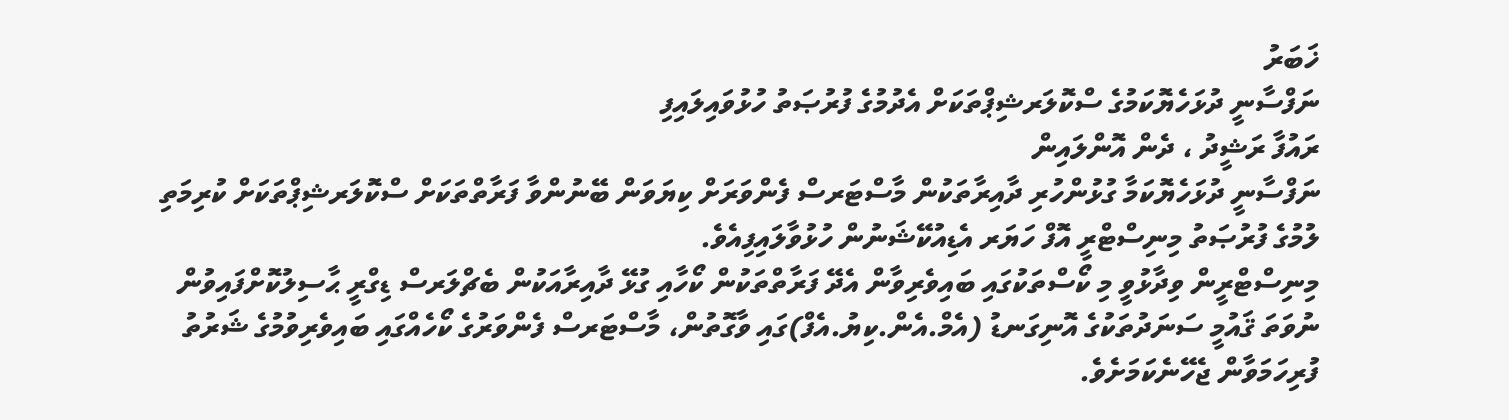ޚަބަރު
ނަފްސާނީ ދުޅަހެޔޮކަމުގެ ސްކޮލަރޝިޕްތަކަށް އެދުމުގެ ފުރުޞަތު ހުޅުވައިލައިފި
ރައުފާ ރަޝީދު ، ދެން އޮންލައިން
ނަފްސާނީ ދުޅަހެޔޮކަމާ ގުޅުންހުރި ދާއިރާތަކުން މާސްޓަރސް ފެންވަރަށް ކިޔަވަން ބޭނުންވާ ފަރާތްތަކަށް ސްކޮލަރޝިޕްތަކަށް ކުރިމަތި ލުމުގެ ފުރުޞަތު މިނިސްޓްރީ އޮފް ހަޔަރ އެޑިއުކޭޝަނުން ހުޅުވާލައިފިއެވެ.
މިނިސްޓްރީން ވިދާޅުވީ މި ކޯސްތަކުގައި ބައިވެރިވާން އެދޭ ފަރާތްތަކުން ކޯހާއި ގުޅޭ ދާއިރާއަކުން ބެޗްލަރސް ޑިގްރީ ޙާސިލުކޮށްފައިވުން ނުވަތަ ޤައުމީ ސަނަދުތަކުގެ އޮނިގަނޑު (އެމް.އެން.ކިޔު.އެފް)ގައި ވާގޮތުން، މާސްޓަރސް ފެންވަރުގެ ކޯހެއްގައި ބައިވެރިވުމުގެ ޝަރުތު ފުރިހަމަވާން ޖެހޭނެކަމަށެވެ.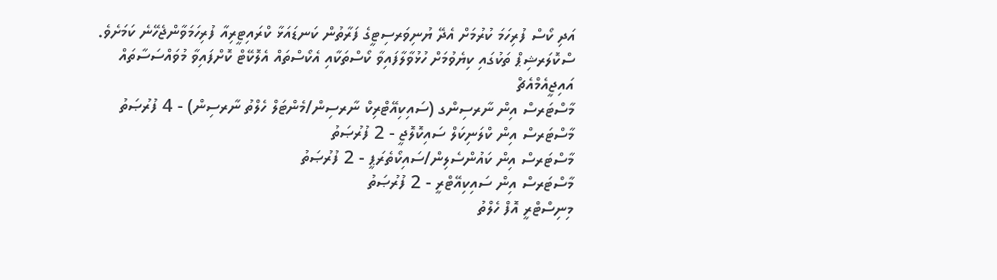އަދި ކޯސް ފުރިހަމަ ކުރުމަށް އެދޭ ޔުނިވަރސިޓީގެ ފަރާތުން ކަނޑައަޅާ ކްރައިޓީރިއާ ފުރިހަމަވާންޖެހޭނެ ކަމަށެވެ.
ސްކޮލަރޝިޕް ތަކުގައި ކިޔެވުމަށް ހުޅުވާލާފައިވާ ކޯސްތަކާއި އެކޯސްތައް އެލޮކޭޓް ކޮށްފައިވާ މުވައްސަސާތައް
އައިޖީއެމްއެޗް
މާސްޓަރސް އިން ނާރސިންގ (ސައިކިއޭޓްރިކް ނާރސިން/މެންޓަލް ހެލްތު ނާރސިން) - 4 ފުރުޞަތު
މާސްޓަރސް އިން ކްލަނިކަލް ސައިކޮލޮޖީ - 2 ފުރުޞަތު
މާސްޓަރސް އިން ކައުންސެލިން/ސައިކޯތެރަޕީ - 2 ފުރުޞަތު
މާސްޓަރސް އިން ސައިކިއޭޓްރީ - 2 ފުރުޞަތު
މިނިސްޓްރީ އޮފް ހެލްތު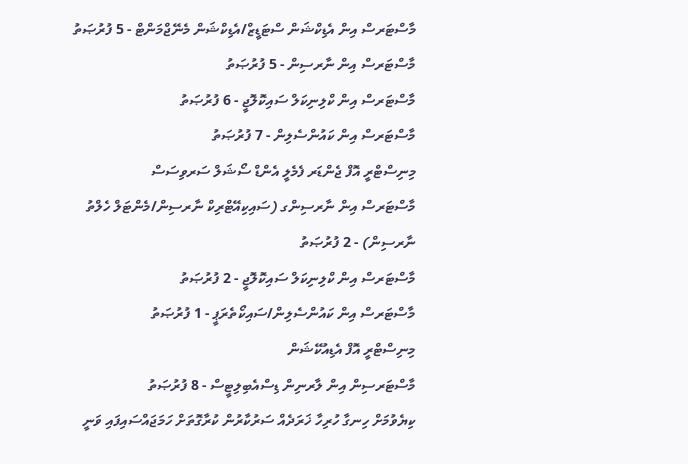މާސްޓަރސް އިން އެޑިކްޝަން ސްޓަޑީޒް/އެޑިކްޝަން މެނޭޖްމަންޓް - 5 ފުރުޞަތު
މާސްޓަރސް އިން ނާރސިން - 5 ފުރުޞަތު
މާސްޓަރސް އިން ކްލިނިކަލް ސައިކޮލޮޖީ - 6 ފުރުޞަތު
މާސްޓަރސް އިން ކައުންސެލިން - 7 ފުރުޞަތު
މިނިސްޓްރީ އޮފް ޖެންޑަރ ފެމެލީ އެންޑް ސޯޝަލް ސަރވިސަސް
މާސްޓަރސް އިން ނާރސިންގ (ސައިކިއޭޓްރިކް ނާރސިން/މެންޓަލް ހެލްތު ނާރސިން) - 2 ފުރުޞަތު
މާސްޓަރސް އިން ކްލިނިކަލް ސައިކޮލޮޖީ - 2 ފުރުޞަތު
މާސްޓަރސް އިން ކައުންސެލިން/ސައިކޯތެރަޕީ - 1 ފުރުޞަތު
މިނިސްޓްރީ އޮފް އެޑިއުކޭޝަން
މާސްޓަރސިން އިން ލާރނިން ޑިސްއެބިލިޓީސް - 8 ފުރުޞަތު
ކިޔެވުމަށް ހިނގާ ހުރިހާ ޚަރަދެއް ސަރުކާރުން ކުރާގޮތަށް ހަމަޖައްސައިފައި ވަނީ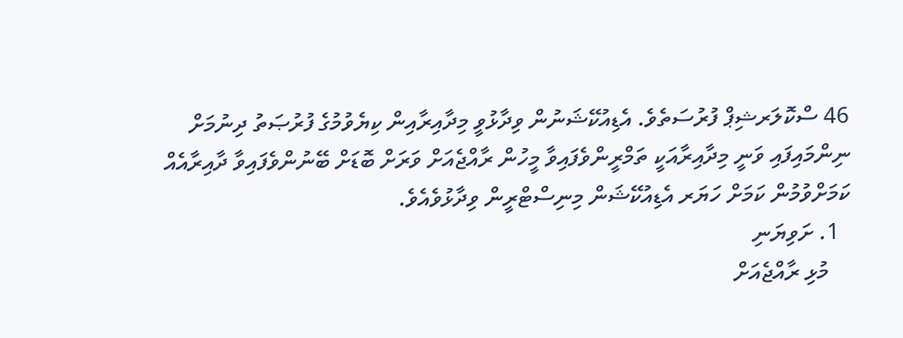46 ސްކޮލަރޝިޕް ފުރުސަތެވެ. އެޑިއުކޭޝަނުން ވިދާޅުވީ މިދާއިރާއިން ކިޔެވުމުގެ ފުރުޞަތު ދިނުމަށް ނިންމައިފައި ވަނީ މިދާއިރާއަކީ ތަމްރީންވެފައިވާ މީހުން ރާއްޖެއަށް ވަރަށް ބޮޑަށް ބޭނުންވެފައިވާ ދާއިރާއެއް ކަމަށްވުމުން ކަމަށް ހަޔަރ އެޑިއުކޭޝަން މިނިސްޓްރީން ވިދާޅުވެއެވެ.
  1. ށަވިޔަނި
    މުޅި ރާއްޖެއަށް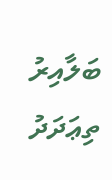ބަލާއިރު ތިޢަދަދު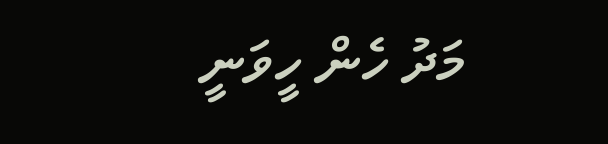މަދު ހެން ހީވަނީ